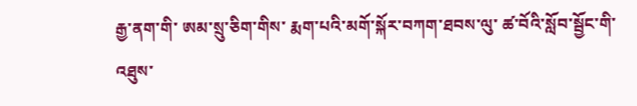རྒྱ་ནག་གི་ ཨམ་སྲུ་ཅིག་གིས་ རྨག་པའི་མགོ་སྐོར་བཀག་ཐབས་ལུ་ ཚ་བོའི་སློབ་སྦྱོང་གི་འཐུས་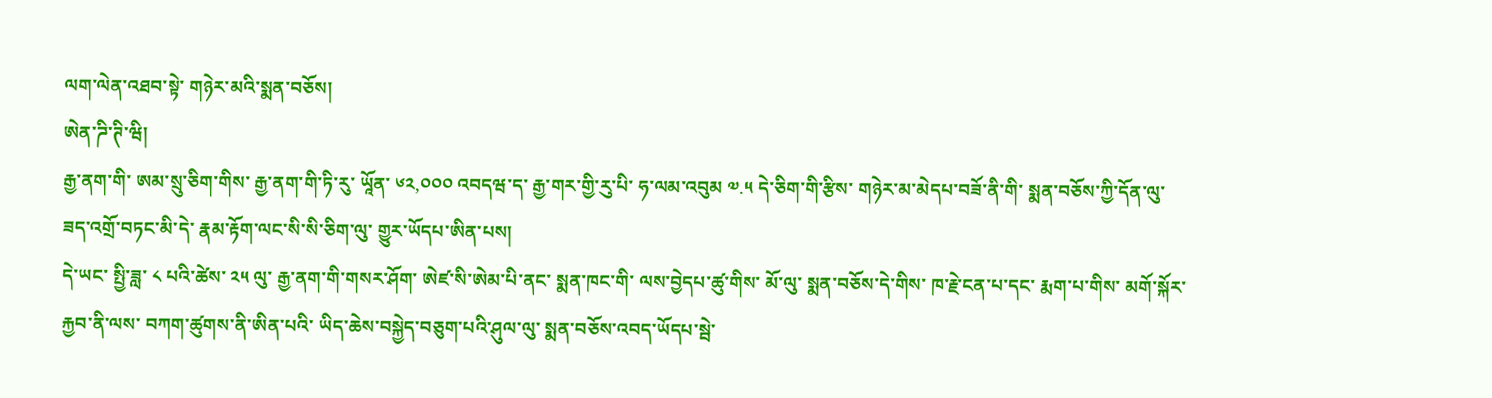ལག་ལེན་འཐབ་སྟེ་ གཉེར་མའི་སྨན་བཅོས།
ཨེན་ཌི་ཊི་ཝི།
རྒྱ་ནག་གི་ ཨམ་སྲུ་ཅིག་གིས་ རྒྱ་ནག་གི་ཏི་རུ་ ཡཱོན་ ༦༢,༠༠༠ འབདཝ་ད་ རྒྱ་གར་གྱི་ཪུ་པི་ ཧ་ལམ་འབུམ ༧.༥ དེ་ཅིག་གི་རྩིས་ གཉེར་མ་མེདཔ་བཟོ་ནི་གི་ སྨན་བཅོས་ཀྱི་དོན་ལུ་ ཟད་འགྲོ་བཏང་མི་དེ་ རྣམ་རྟོག་ལང་སི་སི་ཅིག་ལུ་ གྱུར་ཡོདཔ་ཨིན་པས།
དེ་ཡང་ སྤྱི་ཟླ་ ༨ པའི་ཚེས་ ༢༥ ལུ་ རྒྱ་ནག་གི་གསར་ཤོག་ ཨེཛ་སི་ཨེམ་པི་ནང་ སྨན་ཁང་གི་ ལས་བྱེདཔ་ཚུ་གིས་ མོ་ལུ་ སྨན་བཅོས་དེ་གིས་ ཁ་རྗེ་ངན་པ་དང་ རྨག་པ་གིས་ མགོ་སྐོར་རྐྱབ་ནི་ལས་ བཀག་ཚུགས་ནི་ཨིན་པའི་ ཡིད་ཆེས་བསྐྱེད་བཅུག་པའི་ཤུལ་ལུ་ སྨན་བཅོས་འབད་ཡོདཔ་སྦེ་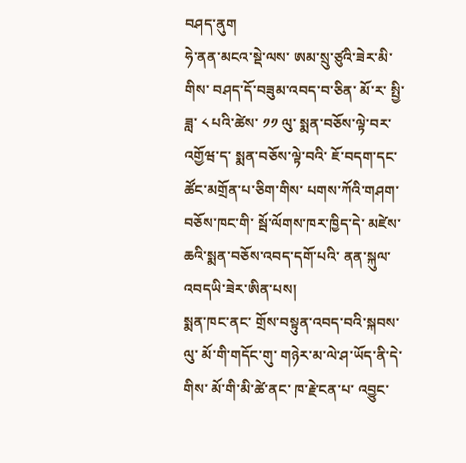བཤད་ནུག
ཧེ་ནན་མངའ་སྡེ་ལས་ ཨམ་སྲུ་ཙུའི་ཟེར་མི་གིས་ བཤད་དོ་བཟུམ་འབད་བ་ཅིན་ མོ་ར་ སྤྱི་ཟླ་ ༨ པའི་ཚེས་ ༡༡ ལུ་ སྨན་བཅོས་ལྟེ་བར་འགྱོཝ་ད་ སྨན་བཅོས་ལྟེ་བའི་ ཇོ་བདག་དང་ ཚོང་མགྲོན་པ་ཅིག་གིས་ པགས་ཀོའི་གཤག་བཅོས་ཁང་གི་ སྦོ་ལོགས་ཁར་ཁྱིད་དེ་ མཛེས་ཆའི་སྨན་བཅོས་འབད་དགོ་པའི་ ནན་སྐུལ་འབདཡི་ཟེར་ཨིན་པས།
སྨན་ཁང་ནང་ གྲོས་བསྟུན་འབད་བའི་སྐབས་ལུ་ མོ་གི་གདོང་གུ་ གཉེར་མ་ལེ་ཤ་ཡོད་ནི་དེ་གིས་ མོ་གི་མི་ཚེ་ནང་ ཁ་རྗེ་ངན་པ་ འབྱུང་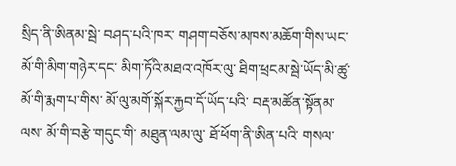སྲིད་ནི་ཨིནམ་སྦེ་ བཤད་པའི་ཁར་ གཤག་བཅོས་མཁས་མཆོག་གིས་ཡང་ མོ་གི་མིག་གཉེར་དང་ མིག་ཏོའི་མཐའ་འཁོར་ལུ་ ཐིག་ཕྲངམ་སྦེ་ཡོད་མི་ཚུ་ མོ་གི་རྨག་པ་གིས་ མོ་ལུ་མགོ་སྐོར་རྐྱབ་དོ་ཡོད་པའི་ བརྡ་མཚོན་སྟོནམ་ལས་ མོ་གི་བརྩེ་གདུང་གི་ མཐུན་ལམ་ལུ་ ཐོ་ཕོག་ནི་ཨིན་པའི་ གསལ་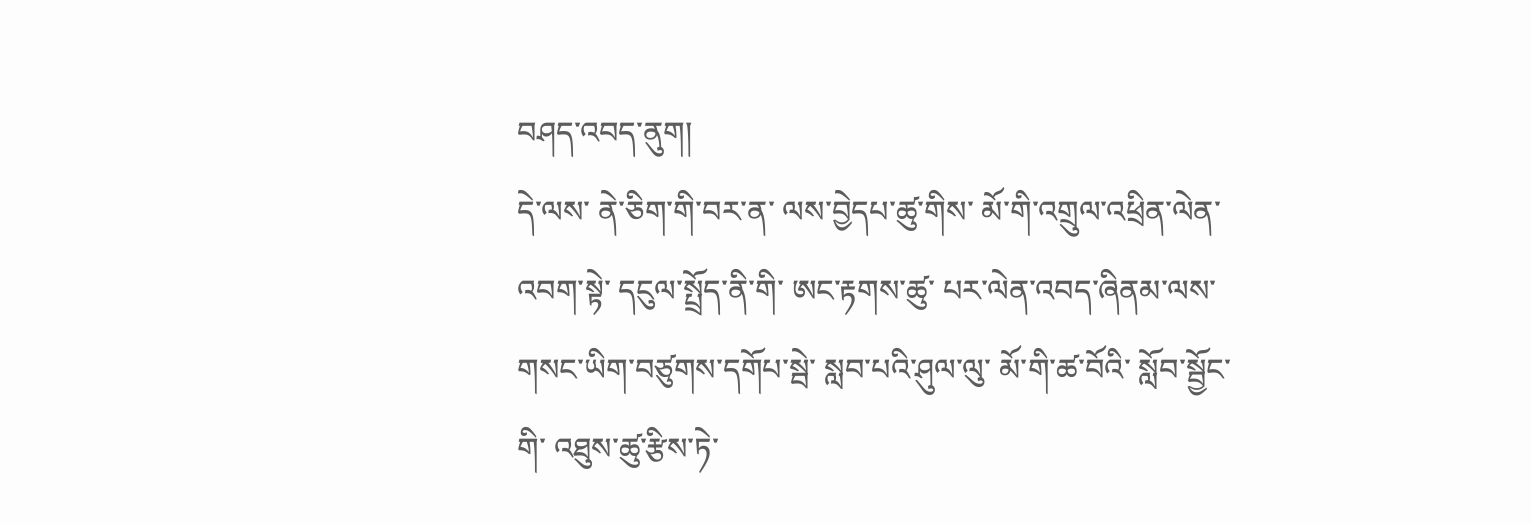བཤད་འབད་ནུག།
དེ་ལས་ ནེ་ཅིག་གི་བར་ན་ ལས་བྱེདཔ་ཚུ་གིས་ མོ་གི་འགྲུལ་འཕྲིན་ལེན་འབག་སྟེ་ དངུལ་སྤྲོད་ནི་གི་ ཨང་རྟགས་ཚུ་ པར་ལེན་འབད་ཞིནམ་ལས་ གསང་ཡིག་བཙུགས་དགོཔ་སྦེ་ སླབ་པའི་ཤུལ་ལུ་ མོ་གི་ཚ་བོའི་ སློབ་སྦྱོང་གི་ འཐུས་ཚུ་རྩིས་ཏེ་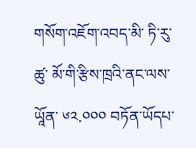གསོག་འཇོག་འབད་མི་ ཏི་རུ་ཚུ་ མོ་གི་རྩིས་ཁྲའི་ནང་ལས་ ཡཱོན་ ༦༢.༠༠༠ བཏོན་ཡོདཔ་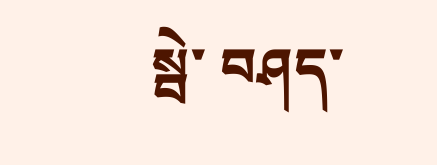སྦེ་ བཤད་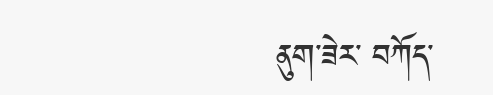ནུག་ཟེར་ བཀོད་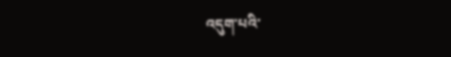འདུག་པའི་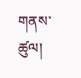གནས་ཚུལ།